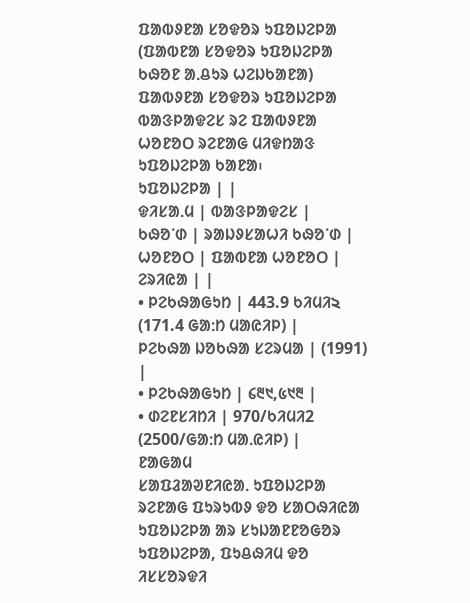ᱯᱟᱵᱽᱱᱟ ᱥᱚᱫᱚᱨ ᱩᱯᱚᱡᱮᱞᱟ
(ᱯᱟᱵᱱᱟ ᱥᱚᱫᱚᱨ ᱩᱯᱚᱡᱮᱞᱟ ᱠᱷᱚᱱ ᱟᱹᱪᱩᱨ ᱦᱮᱡᱠᱟᱱᱟ)
ᱯᱟᱵᱽᱱᱟ ᱥᱚᱫᱚᱨ ᱩᱯᱚᱡᱮᱞᱟ ᱵᱟᱝᱞᱟᱫᱮᱥ ᱨᱮ ᱯᱟᱵᱽᱱᱟ ᱦᱚᱱᱚᱛ ᱨᱮᱱᱟᱜ ᱢᱤᱫᱴᱟᱝ ᱩᱯᱚᱡᱮᱞᱟ ᱠᱟᱱᱟ᱾
ᱩᱯᱚᱡᱮᱞᱟ | |
ᱫᱤᱥᱟᱹᱢ | ᱵᱟᱝᱞᱟᱫᱮᱥ |
ᱠᱷᱚᱸᱰ | ᱨᱟᱡᱽᱥᱟᱦᱤ ᱠᱷᱚᱸᱰ |
ᱦᱚᱱᱚᱛ | ᱯᱟᱵᱱᱟ ᱦᱚᱱᱚᱛ |
ᱮᱨᱤᱭᱟ | |
• ᱞᱮᱠᱷᱟᱜᱩᱴ | 443.9 ᱠᱤᱢᱤ২ (171.4 ᱜᱟᱺᱴ ᱢᱟᱭᱤᱞ) |
ᱞᱮᱠᱷᱟ ᱡᱚᱠᱷᱟ ᱥᱮᱨᱢᱟ | (1991) |
• ᱞᱮᱠᱷᱟᱜᱩᱴ | ᱔᱓᱑,᱕᱑᱓ |
• ᱰᱮᱱᱥᱤᱴᱤ | 970/ᱠᱤᱢᱤ2 (2500/ᱜᱟᱺᱴ ᱢᱟᱹᱭᱤᱞ) |
ᱱᱟᱜᱟᱢ
ᱥᱟᱯᱲᱟᱣᱱᱤᱭᱟᱹ ᱩᱯᱚᱡᱮᱞᱟ ᱨᱮᱱᱟᱜ ᱯᱩᱨᱩᱵᱽ ᱫᱚ ᱥᱟᱛᱷᱤᱭᱟ ᱩᱯᱚᱡᱮᱞᱟ ᱟᱨ ᱥᱩᱡᱟᱱᱱᱚᱜᱚᱨ ᱩᱯᱚᱡᱮᱞᱟ, ᱯᱩᱪᱷᱤᱢ ᱫᱚ ᱤᱥᱥᱚᱨᱫᱤ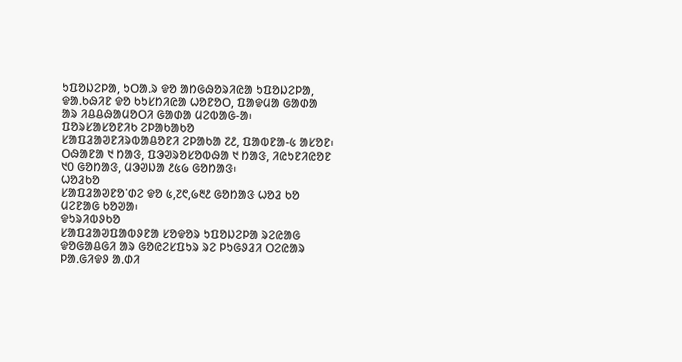ᱩᱯᱚᱡᱮᱞᱟ, ᱩᱛᱟᱹᱨ ᱫᱚ ᱟᱴᱜᱷᱚᱨᱤᱭᱟ ᱩᱯᱚᱡᱮᱞᱟ, ᱫᱟᱹᱠᱷᱤᱱ ᱫᱚ ᱠᱩᱥᱴᱤᱭᱟ ᱦᱚᱱᱚᱛ, ᱯᱟᱫᱢᱟ ᱜᱟᱰᱟ ᱟᱨ ᱤᱪᱪᱷᱟᱢᱚᱛᱤ ᱜᱟᱰᱟ ᱢᱮᱵᱟᱜ-ᱟ᱾
ᱯᱚᱨᱥᱟᱥᱚᱱᱤᱠ ᱮᱞᱟᱠᱟᱠᱚ
ᱥᱟᱯᱲᱟᱣᱱᱤᱨᱵᱟᱪᱚᱱᱤ ᱮᱞᱟᱠᱟ ᱗᱒, ᱯᱟᱵᱱᱟ-᱕ ᱟᱥᱚᱱ᱾ ᱛᱷᱟᱱᱟ ᱑ ᱴᱟᱝ, ᱯᱳᱣᱨᱚᱥᱚᱵᱷᱟ ᱑ ᱴᱟᱝ, ᱤᱭᱩᱱᱤᱭᱚᱱ ᱑᱐ ᱜᱚᱴᱟᱝ, ᱢᱳᱣᱡᱟ ᱒᱕᱙ ᱜᱚᱴᱟᱝ᱾
ᱦᱚᱲᱠᱚ
ᱥᱟᱯᱲᱟᱣᱱᱚᱸᱰᱮ ᱫᱚ ᱕,᱗᱖,᱙᱓᱒ ᱜᱚᱴᱟᱝ ᱦᱚᱲ ᱠᱚ ᱢᱮᱱᱟᱜ ᱠᱚᱣᱟ᱾
ᱫᱩᱨᱤᱵᱽᱠᱚ
ᱥᱟᱯᱲᱟᱣᱯᱟᱵᱽᱱᱟ ᱥᱚᱫᱚᱨ ᱩᱯᱚᱡᱮᱞᱟ ᱨᱮᱭᱟᱜ ᱫᱚᱜᱟᱪᱜᱤ ᱟᱨ ᱜᱚᱭᱮᱥᱯᱩᱨ ᱨᱮ ᱞᱩᱜᱽᱲᱤ ᱛᱮᱭᱟᱨ ᱞᱟᱹᱜᱤᱫᱽ ᱟᱹᱰᱤ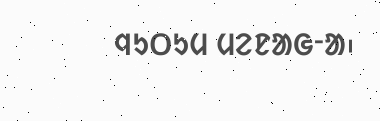ᱧᱩᱛᱩᱢ ᱢᱮᱱᱟᱜᱼᱟ᱾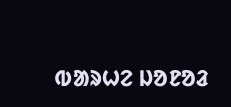ᱵᱟᱨᱦᱮ ᱡᱚᱱᱚᱲ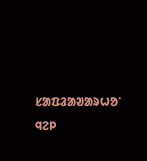ᱥᱟᱯᱲᱟᱣᱟᱨᱦᱚᱸ ᱧᱮᱞ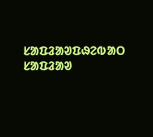ᱥᱟᱯᱲᱟᱣᱯᱷᱮᱵᱟᱛ
ᱥᱟᱯᱲᱟᱣ